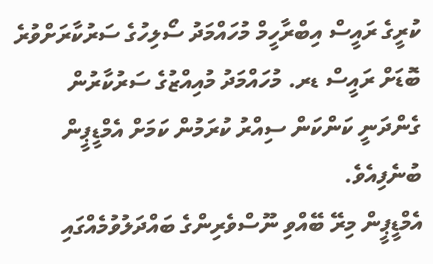ކުރީގެ ރައީސް އިބްރާހީމް މުހައްމަދު ސޯލިހުގެ ސަރުކާރަށްވުރެ ބޮޑަށް ރައީސް ޑރ. މުހައްމަދު މުއިއްޒުގެ ސަރުކާރުން ގެންދަނީ ކަންކަން ސިއްރު ކުރަމުން ކަމަށް އެމްޑީޕީން ބުނެފިއެވެ.
އެމްޑީޕީން މިރޭ ބޭއްވި ނޫސްވެރިންގެ ބައްދަލުވުމެއްގައި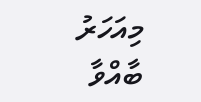މިއަހަރު ބާއްވާ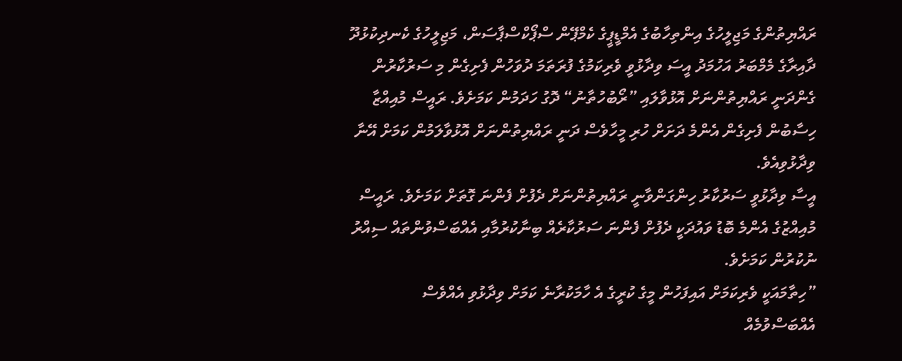ރައްޔިތުންގެ މަޖިލީހުގެ އިންތިހާބުގެ އެމްޑީޕީގެ ކެމްޕޭން ސްޕޯކްސްޕާސަން، މަޖިލީހުގެ ކެނދިކުޅުދޫ ދާއިރާގެ މެމްބަރު އަހުމަދު އީސަ ވިދާޅުވީ ވެރިކަމުގެ ފުރަތަމަ ދުވަހުން ފެށިގެން މި ސަރުކާރުން ގެންދަނީ ރައްޔިތުންނަށް އޮޅުވާލައި ”ރޯބުހުތާނު“ ދޮގު ހަދަމުން ކަމަށެވެ. ރައީސް މުއިއްޒާ ހިސާބުން ފެށިގެން އެންމެ ދަށަށް ހުރި މީހާވެސް ދަނީ ރައްޔިތުންނަށް އޮޅުވާލަމުން ކަމަށް އޭނާ ވިދާޅުވިއެވެ.
އީސާ ވިދާޅުވީ ސަރުކާރު ހިންގަންވާނީ ރައްޔިތުންނަށް ދެފުށް ފެންނަ ގޮތަށް ކަމަށެވެ. ރައީސް މުއިއްޒުގެ އެންމެ ބޮޑު ވައުދަކީ ދެފުށް ފެންނަ ސަރުކާރެއް ބިނާކުރުމާއި އެއްބަސްވުންތައް ސިއްރު ނުކުރުން ކަމަށެވެ.
”ހިތާމައަކީ ވެރިކަމަށް އައިފަހުން މީގެ ކުރީގެ އެ ހާމަކުރާނެ ކަމަށް ވިދާޅުވި އެއްވެސް އެއްބަސްވުމެއް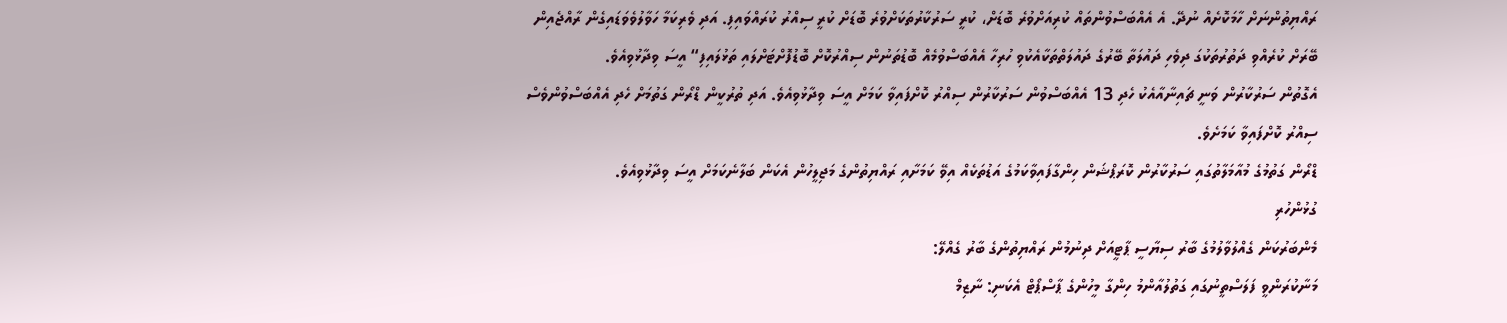ރައްޔިތުންނަށް ހާމަކޮށެއް ނުދޭ. އެ އެއްބަސްވުންތައް ކުރިއަށްވުރެ ބޮޑަށް، ކުރީ ސަރުކާރުތަކަށްވުރެ ބޮޑަށް ކުރީ ސިއްރު ކުރައްވައިފި. އަދި ވެރިކަމާ ހަވާލުވެވަޑައިގެން ރާއްޖެއިން ބޭރަށް ކުރެއްވި ދަތުރުތަކުގަ ދިވެހި ދައުލަތާ ބޭރުގެ ދައުލަތްތަކާއެކުވި ހުރިހާ އެއްބަސްވުމެއް ބޮޑުތަނުން ސިއްރުކޮށް ބޮޑުފޮށްޓަށްލައި ތަޅުލައިފި“ އީސަ ވިދާޅުވިއެވެ.
އެގޮތުން ސަރުކާރުން ވަނީ ޗައިނާއާއެކު ހެދި 13 އެއްބަސްވުން ސަރުކާރުން ސިއްރު ކޮށްފައިވާ ކަމަށް އީސަ ވިދާޅުވިއެވެ. އަދި ތުރުކީން ޑްރޯން ގަތުމަށް ހެދި އެއްބަސްވުންވެސް ސިއްރު ކޮށްފައިވާ ކަމަށެވެ.
ޑްރޯން ގަތުމުގެ މުއާމަލާތުގައި ސަރުކާރުން ކޮރަޕްޝަން ހިންގާފައިވާކަމުގެ އަޑުތަކެއް އިވޭ ކަމަށާއި ރައްޔިތުންގެ މަޖިލީހުން އެކަން ބަލާނެކަމަށް އީސަ ވިދާޅުވިއެވެ.
ގުޅުންހުރި
މެންބަރުކަން ގެއްލުވާލުމުގެ ބާރު ސިޔާސީ ޕާޓީއަށް ދިނުމުން ރައްޔިތުންގެ ބާރު ގެއްލޭ:
މަނާކުރަންވީ ފަލަސްތީނުގައި ގަތުލުއާންމު ހިންގާ މީހުންގެ ޕާސްޕޯޓް އެކަނި: ނާޒިމް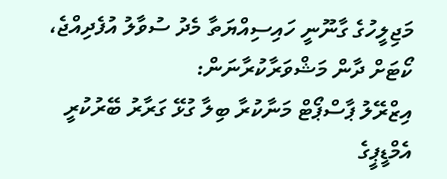މަޖިލީހުގެ ގާނޫނީ ހައިސިއްޔަތާ މެދު ސުވާލު އުފެދިއްޖެ، ކޯޓަށް ދާން މަޝްވަރާކުރާނަން:
އިޒްރޭލު ޕާސްޕޯޓް މަނާކުރާ ބިލާ ގުޅޭ ގަރާރު ބޭރުކުރީ އެމްޑީޕީގެ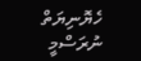ހެޔޮނިޔަތް
ނުރަސްމީ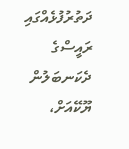ދަތުރުފުޅެއްގައި ރައީސްގެ ދެކަނބަލުން ޔޫކޭއަށް،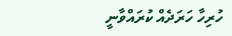ހުރިހާ ހަރަދެއް ކުރައްވާނީ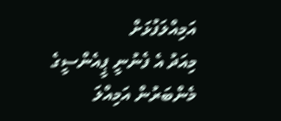އަމިއްލަފުޅަށް
މިއަދު އެ ފެނުނީ ޕީއެންސީގެ މެންބަރުން އަމިއްލަ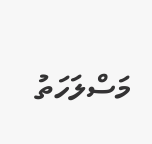މަސްލަހަތު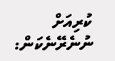ކުރިއަށް ނުނެރޭނެކަން: